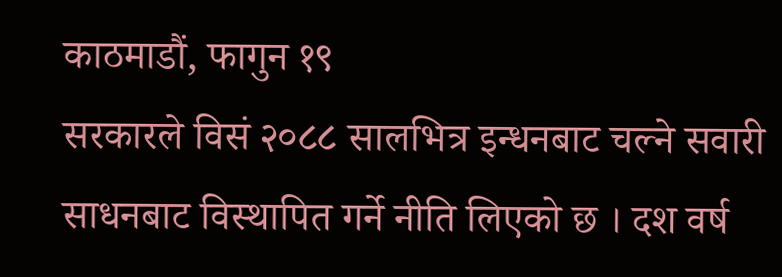काठमाडौं, फागुन १९
सरकारले विसं २०८८ सालभित्र इन्धनबाट चल्ने सवारी साधनबाट विस्थापित गर्ने नीति लिएको छ । दश वर्ष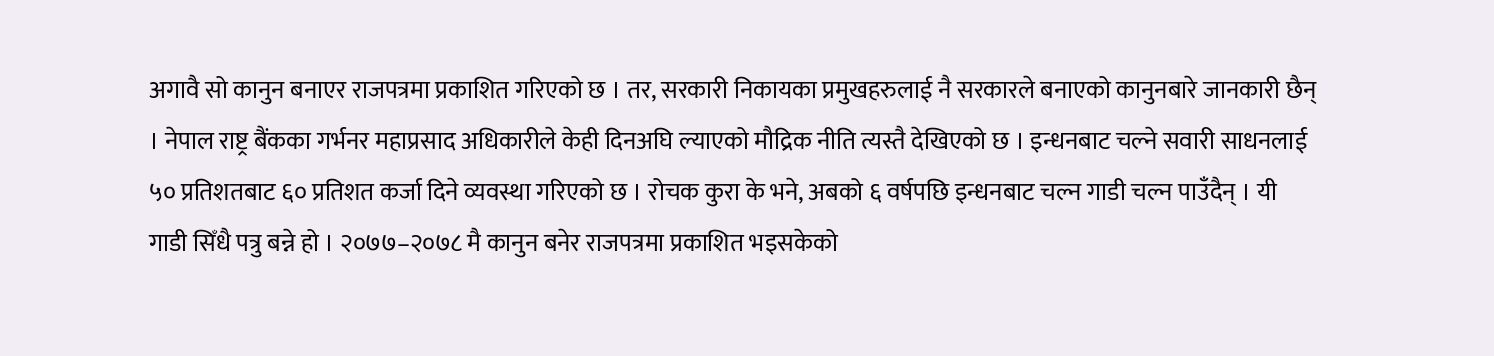अगावै सो कानुन बनाएर राजपत्रमा प्रकाशित गरिएको छ । तर, सरकारी निकायका प्रमुखहरुलाई नै सरकारले बनाएको कानुनबारे जानकारी छैन् । नेपाल राष्ट्र बैंकका गर्भनर महाप्रसाद अधिकारीले केही दिनअघि ल्याएको मौद्रिक नीति त्यस्तै देखिएको छ । इन्धनबाट चल्ने सवारी साधनलाई ५० प्रतिशतबाट ६० प्रतिशत कर्जा दिने व्यवस्था गरिएको छ । रोचक कुरा के भने, अबको ६ वर्षपछि इन्धनबाट चल्न गाडी चल्न पाउँदैन् । यी गाडी सिँधै पत्रु बन्ने हो । २०७७–२०७८ मै कानुन बनेर राजपत्रमा प्रकाशित भइसकेको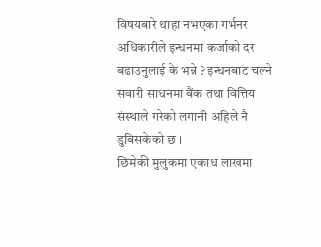विषयबारे थाहा नभएका गर्भनर अधिकारीले इन्धनमा कर्जाको दर बढाउनुलाई के भन्ने ? इन्धनबाट चल्ने सवारी साधनमा बैंक तथा वित्तिय संस्थाले गरेको लगानी अहिले नै डुबिसकेको छ ।
छिमेकी मुलुकमा एकाध लाखमा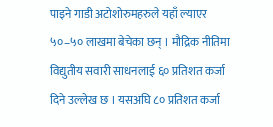पाइने गाडी अटोशोरुमहरुले यहाँ ल्याएर ५०–५० लाखमा बेचेका छन् । मौद्रिक नीतिमा विद्युतीय सवारी साधनलाई ६० प्रतिशत कर्जा दिने उल्लेख छ । यसअघि ८० प्रतिशत कर्जा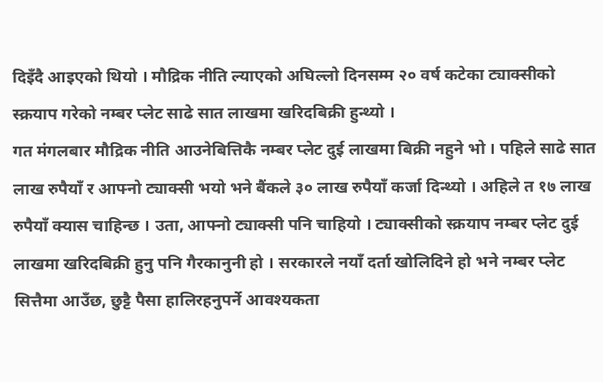दिइँदै आइएको थियो । मौद्रिक नीति ल्याएको अघिल्लो दिनसम्म २० वर्ष कटेका ट्याक्सीको स्क्रयाप गरेको नम्बर प्लेट साढे सात लाखमा खरिदबिक्री हुन्थ्यो ।
गत मंगलबार मौद्रिक नीति आउनेबित्तिकै नम्बर प्लेट दुई लाखमा बिक्री नहुने भो । पहिले साढे सात लाख रुपैयाँ र आफ्नो ट्याक्सी भयो भने बैंकले ३० लाख रुपैयाँ कर्जा दिन्थ्यो । अहिले त १७ लाख रुपैयाँ क्यास चाहिन्छ । उता, आफ्नो ट्याक्सी पनि चाहियो । ट्याक्सीको स्क्रयाप नम्बर प्लेट दुई लाखमा खरिदबिक्री हुनु पनि गैरकानुनी हो । सरकारले नयाँ दर्ता खोलिदिने हो भने नम्बर प्लेट सित्तैमा आउँछ, छुट्टै पैसा हालिरहनुपर्ने आवश्यकता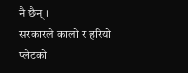नै छैन् ।
सरकारले कालो र हरियो प्लेटको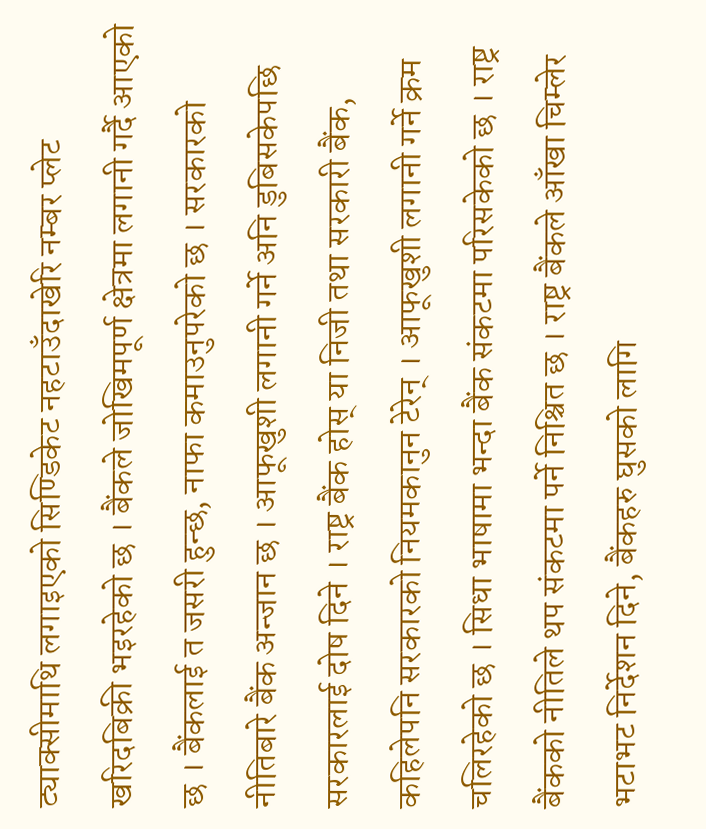ट्याक्सीमाथि लगाइएको सिण्डिकेट नहटाउँदाखेरि नम्बर प्लेट खरिदबिक्री भइरहेको छ । बैंकले जोखिमपूर्ण क्षेत्रमा लगानी गर्दै आएको छ । बैंकलाई त जसरी हुन्छ, नाफा कमाउनुपरेको छ । सरकारको नीतिबारे बैंक अन्जान छ । आफूखुशी लगानी गर्ने अनि डुबिसकेपछि सरकारलाई दोष दिने । राष्ट्र बैंक होस् या निजी तथा सरकारी बैंक, कहिलेपनि सरकारको नियमकानुन टेरेन् । आफूखुशी लगानी गर्ने क्रम चलिरहेको छ । सिधा भाषामा भन्दा बैंक संकटमा परिसकेको छ । राष्ट्र बैंकको नीतिले थप संकटमा पर्ने निश्चित छ । राष्ट्र बैंकले आँखा चिम्लेर भटाभट निर्देशन दिने, बैंकहरु घुसको लागि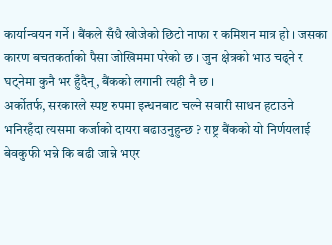कार्यान्वयन गर्ने । बैंकले सँधै खोजेको छिटो नाफा र कमिशन मात्र हो । जसका कारण बचतकर्ताको पैसा जोखिममा परेको छ । जुन क्षेत्रको भाउ चढ्ने र घट्नेमा कुनै भर हुँदैन्, बैंकको लगानी त्यही नै छ ।
अर्कोतर्फ, सरकारले स्पष्ट रुपमा इन्धनबाट चल्ने सवारी साधन हटाउने भनिरहँदा त्यसमा कर्जाको दायरा बढाउनुहुन्छ ? राष्ट्र बैंकको यो निर्णयलाई बेवकुफी भन्ने कि बढी जान्ने भएर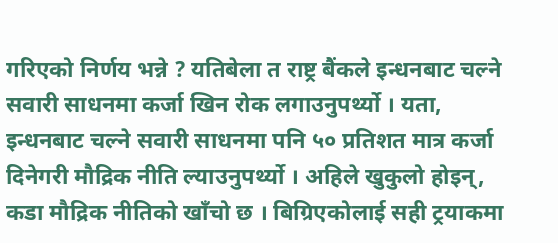गरिएको निर्णय भन्ने ? यतिबेला त राष्ट्र बैंकले इन्धनबाट चल्ने सवारी साधनमा कर्जा खिन रोक लगाउनुपर्थ्यो । यता, इन्धनबाट चल्ने सवारी साधनमा पनि ५० प्रतिशत मात्र कर्जा दिनेगरी मौद्रिक नीति ल्याउनुपर्थ्यो । अहिले खुकुलो होइन्, कडा मौद्रिक नीतिको खाँचो छ । बिग्रिएकोलाई सही ट्रयाकमा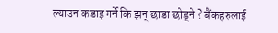ल्याउन कडाइ गर्ने कि झन् छाडा छोड्ने ? बैंकहरुलाई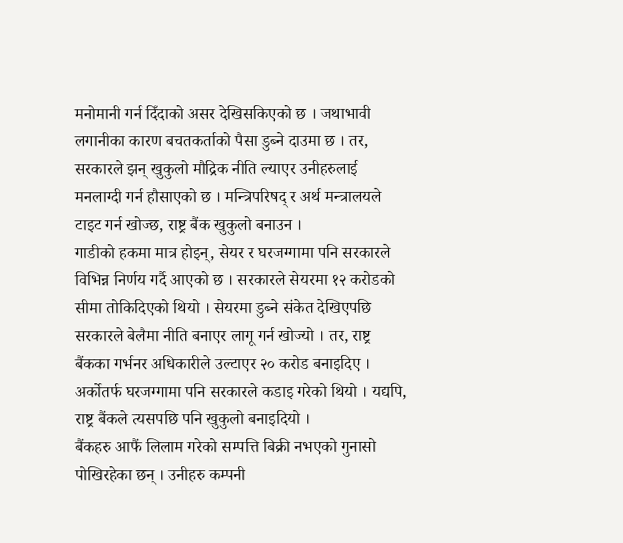मनोमानी गर्न दिँदाको असर देखिसकिएको छ । जथाभावी लगानीका कारण बचतकर्ताको पैसा डुब्ने दाउमा छ । तर, सरकारले झन् खुकुलो मौद्रिक नीति ल्याएर उनीहरुलाई मनलाग्दी गर्न हौसाएको छ । मन्त्रिपरिषद् र अर्थ मन्त्रालयले टाइट गर्न खोज्छ, राष्ट्र बैंक खुकुलो बनाउन ।
गाडीको हकमा मात्र होइन्, सेयर र घरजग्गामा पनि सरकारले विभिन्न निर्णय गर्दै आएको छ । सरकारले सेयरमा १२ करोडको सीमा तोकिदिएको थियो । सेयरमा डुब्ने संकेत देखिएपछि सरकारले बेलैमा नीति बनाएर लागू गर्न खोज्यो । तर, राष्ट्र बैंकका गर्भनर अधिकारीले उल्टाएर २० करोड बनाइदिए । अर्कोतर्फ घरजग्गामा पनि सरकारले कडाइ गरेको थियो । यद्यपि, राष्ट्र बैंकले त्यसपछि पनि खुकुलो बनाइदियो ।
बैंकहरु आफैं लिलाम गरेको सम्पत्ति बिक्री नभएको गुनासो पोखिरहेका छन् । उनीहरु कम्पनी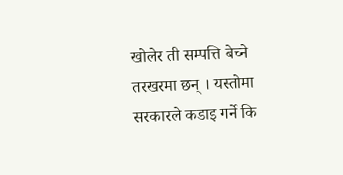खोलेर ती सम्पत्ति बेच्ने तरखरमा छन् । यस्तोमा सरकारले कडाइ गर्ने कि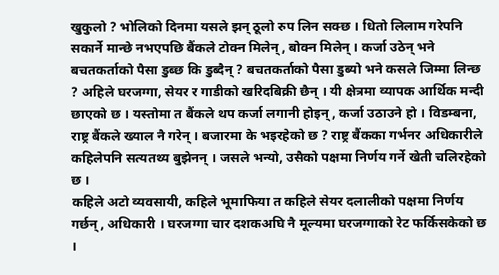खुकुलो ? भोलिको दिनमा यसले झन् ठूलो रुप लिन सक्छ । धितो लिलाम गरेपनि सकार्ने मान्छे नभएपछि बैंकले टोक्न मिलेन्, बोक्न मिलेन् । कर्जा उठेन् भने बचतकर्ताको पैसा डुब्छ कि डुब्दैन् ? बचतकर्ताको पैसा डुब्यो भने कसले जिम्मा लिन्छ ? अहिले घरजग्गा, सेयर र गाडीको खरिदबिक्री छैन् । यी क्षेत्रमा व्यापक आर्थिक मन्दी छाएको छ । यस्तोमा त बैंकले थप कर्जा लगानी होइन्, कर्जा उठाउने हो । विडम्बना, राष्ट्र बैंकले ख्याल नै गरेन् । बजारमा के भइरहेको छ ? राष्ट्र बैंकका गर्भनर अधिकारीले कहिलेपनि सत्यतथ्य बुझेनन् । जसले भन्यो, उसैको पक्षमा निर्णय गर्ने खेती चलिरहेको छ ।
कहिले अटो व्यवसायी, कहिले भूमाफिया त कहिले सेयर दलालीको पक्षमा निर्णय गर्छन्, अधिकारी । घरजग्गा चार दशकअघि नै मूल्यमा घरजग्गाको रेट फर्किसकेको छ ।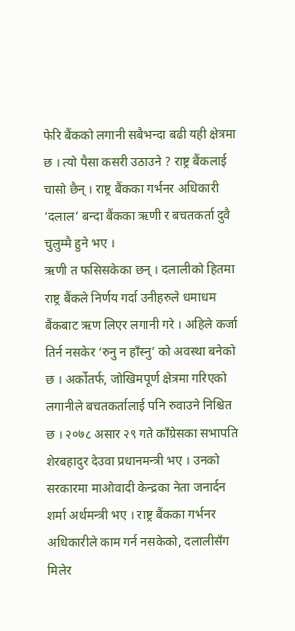फेरि बैंकको लगानी सबैभन्दा बढी यही क्षेत्रमा छ । त्यो पैसा कसरी उठाउने ? राष्ट्र बैंकलाई चासो छैन् । राष्ट्र बैंकका गर्भनर अधिकारी ‘दलाल’ बन्दा बैंकका ऋणी र बचतकर्ता दुवै चुलुम्मै हुने भए ।
ऋणी त फसिसकेका छन् । दलालीको हितमा राष्ट्र बैंकले निर्णय गर्दा उनीहरुले धमाधम बैंकबाट ऋण लिएर लगानी गरे । अहिले कर्जा तिर्न नसकेर ‘रुनु न हाँस्नु’ को अवस्था बनेको छ । अर्कोतर्फ, जोखिमपूर्ण क्षेत्रमा गरिएको लगानीले बचतकर्तालाई पनि रुवाउने निश्चित छ । २०७८ असार २९ गते काँग्रेसका सभापति शेरबहादुर देउवा प्रधानमन्त्री भए । उनको सरकारमा माओवादी केन्द्रका नेता जनार्दन शर्मा अर्थमन्त्री भए । राष्ट्र बैंकका गर्भनर अधिकारीले काम गर्न नसकेको, दलालीसँग मिलेर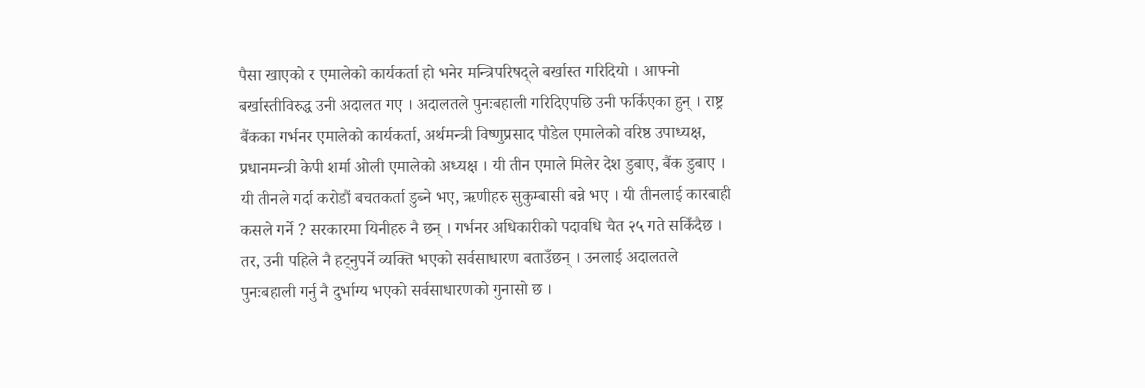पैसा खाएको र एमालेको कार्यकर्ता हो भनेर मन्त्रिपरिषद्ले बर्खास्त गरिदियो । आफ्नो बर्खास्तीविरुद्ध उनी अदालत गए । अदालतले पुनःबहाली गरिदिएपछि उनी फर्किएका हुन् । राष्ट्र बैंकका गर्भनर एमालेको कार्यकर्ता, अर्थमन्त्री विष्णुप्रसाद पौडेल एमालेको वरिष्ठ उपाध्यक्ष, प्रधानमन्त्री केपी शर्मा ओली एमालेको अध्यक्ष । यी तीन एमाले मिलेर देश डुबाए, बैंक डुबाए । यी तीनले गर्दा करोडौं बचतकर्ता डुब्ने भए, ऋणीहरु सुकुम्बासी बन्ने भए । यी तीनलाई कारबाही कसले गर्ने ? सरकारमा यिनीहरु नै छन् । गर्भनर अधिकारीको पदावधि चैत २५ गते सकिँदैछ । तर, उनी पहिले नै हट्नुपर्ने व्यक्ति भएको सर्वसाधारण बताउँछन् । उनलाई अदालतले पुनःबहाली गर्नु नै दुर्भाग्य भएको सर्वसाधारणको गुनासो छ ।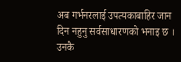अब गर्भनरलाई उपत्यकाबाहिर जान दिन नहुनु सर्वसाधारणको भनाइ छ । उनकै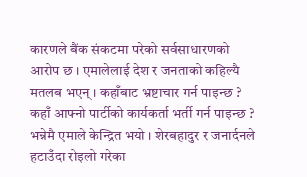कारणले बैंक संकटमा परेको सर्वसाधारणको आरोप छ । एमालेलाई देश र जनताको कहिल्यै मतलब भएन् । कहाँबाट भ्रष्टाचार गर्न पाइन्छ ? कहाँ आफ्नो पार्टीको कार्यकर्ता भर्ती गर्न पाइन्छ ? भन्नेमै एमाले केन्द्रित भयो । शेरबहादुर र जनार्दनले हटाउँदा रोइलो गरेका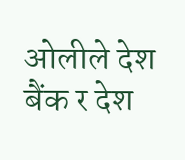ओलीले देश बैंक र देश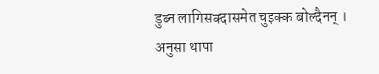डुब्न लागिसक्दासमेत चुइक्क बोल्दैनन् ।
अनुसा थापा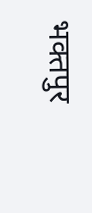भक्तपुर